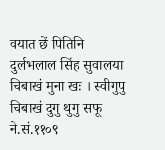वयात छें पितिनि दुर्लभलाल सिंह सुवालया चिबाखं मुना खः । स्वीगुपु चिबाखं दुगु थुगु सफू ने.सं.११०९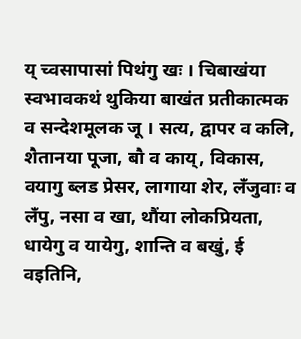य् च्वसापासां पिथंगु खः । चिबाखंया स्वभावकथं थुकिया बाखंत प्रतीकात्मक व सन्देशमूलक जू । सत्य, द्वापर व कलि, शैतानया पूजा, बौ व काय्, विकास, वयागु ब्लड प्रेसर, लागाया शेर, लँजुवाः व लँपु, नसा व खा, थौंया लोकप्रियता, धायेगु व यायेगु, शान्ति व बखुं, ई वइतिनि,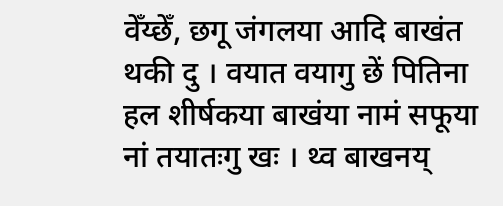वेँय्छेँ, छगू जंगलया आदि बाखंत थकी दु । वयात वयागु छें पितिना हल शीर्षकया बाखंया नामं सफूया नां तयातःगु खः । थ्व बाखनय्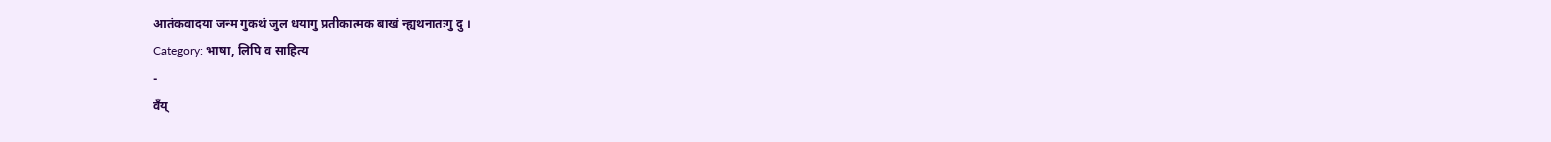आतंकवादया जन्म गुकथं जुल धयागु प्रतीकात्मक बाखं न्ह्यथनातःगु दु ।
Category: भाषा, लिपि व साहित्य
-
वँय्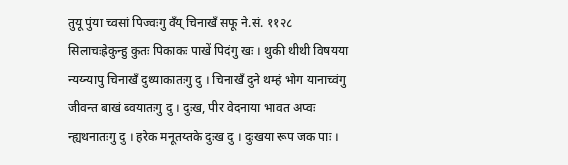तुयू पुंया च्वसां पिज्वःगु वँय् चिनाखँ सफू ने.सं. ११२८ सिलाचःह्रेकुन्हु कुतः पिकाकः पाखें पिदंगु खः । थुकी थीथी विषयया न्यय्न्यापु चिनाखँ दुथ्याकातःगु दु । चिनाखँ दुने थम्हं भोग यानाच्वंगु जीवन्त बाखं ब्वयातःगु दु । दुःख, पीर वेदनाया भावत अप्वः न्ह्यथनातःगु दु । हरेक मनूतय्तके दुःख दु । दुःखया रूप जक पाः ।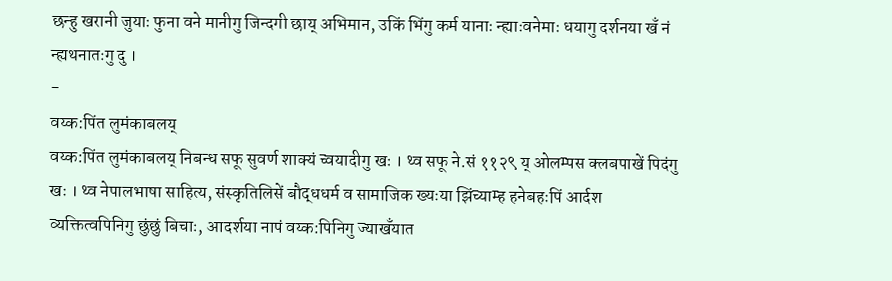छन्हु खरानी जुयाः फुना वने मानीगु जिन्दगी छाय् अभिमान, उकिं भिंगु कर्म यानाः न्ह्याःवनेमाः धयागु दर्शनया खँ नं न्ह्यथनातःगु दु ।
-
वय्क:पिंत लुमंकाबलय्
वय्क:पिंत लुमंकाबलय् निबन्ध सफू सुवर्ण शाक्यं च्वयादीगु खः । थ्व सफू ने.सं ११२९ य् ओलम्पस क्लबपाखें पिदंगु खः । थ्व नेपालभाषा साहित्य, संस्कृतिलिसें बौद्धधर्म व सामाजिक ख्यःया झिंच्याम्ह हनेबहःपिं आर्दश व्यक्तित्वपिनिगु छुंछुं बिचाः, आदर्शया नापं वय्क:पिनिगु ज्याखँयात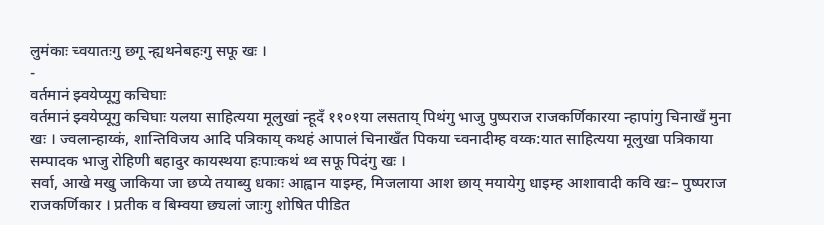लुमंकाः च्वयातःगु छगू न्ह्यथनेबहःगु सफू खः ।
-
वर्तमानं झ्वयेप्यूगु कचिघाः
वर्तमानं झ्वयेप्यूगु कचिघाः यलया साहित्यया मूलुखां न्हूदँ ११०१या लसताय् पिथंगु भाजु पुष्पराज राजकर्णिकारया न्हापांगु चिनाखँ मुना खः । ज्वलान्हाय्कं, शान्तिविजय आदि पत्रिकाय् कथहं आपालं चिनाखँत पिकया च्वनादीम्ह वय्क:यात साहित्यया मूलुखा पत्रिकाया सम्पादक भाजु रोहिणी बहादुर कायस्थया हःपाःकथं थ्व सफू पिदंगु खः ।
सर्वा, आखे मखु जाकिया जा छप्ये तयाब्यु धकाः आह्वान याइम्ह, मिजलाया आश छाय् मयायेगु धाइम्ह आशावादी कवि खः– पुष्पराज राजकर्णिकार । प्रतीक व बिम्वया छ्यलां जाःगु शोषित पीडित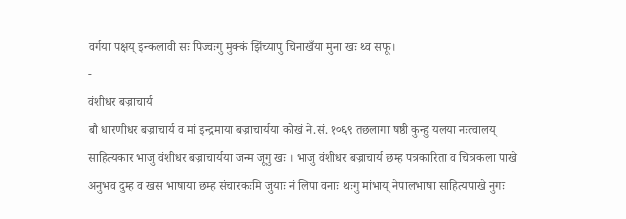वर्गया पक्षय् इन्कलावी सः पिज्वःगु मुक्कं झिंच्यापु चिनाखँया मुना खः थ्व सफू।
-
वंशीधर बज्राचार्य
बौ धारणीधर बज्राचार्य व मां इन्द्रमाया बज्राचार्यया कोखं ने.सं. १०६९ तछलागा षष्ठी कुन्हु यलया नःत्वालय् साहित्यकार भाजु वंशीधर बज्राचार्यया जन्म जूगु खः । भाजु वंशीधर बज्राचार्य छम्ह पत्रकारिता व चित्रकला पाखे अनुभव दुम्ह व खस भाषाया छम्ह संचारकःमि जुयाः नं लिपा वनाः थःगु मांभाय् नेपालभाषा साहित्यपाखे नुगः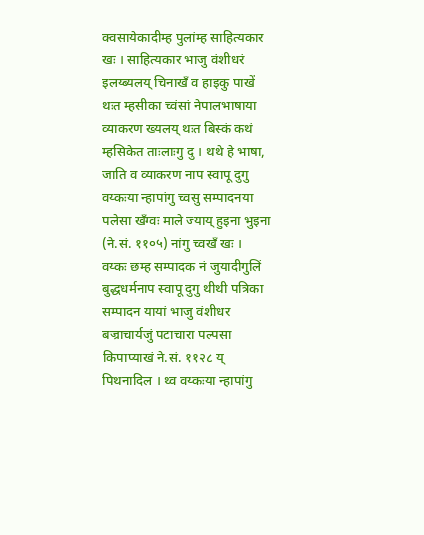क्वसायेकादीम्ह पुलांम्ह साहित्यकार खः । साहित्यकार भाजु वंशीधरं इलय्ब्यलय् चिनाखँ व हाइकु पाखें थःत म्हसीका च्वंसां नेपालभाषाया व्याकरण ख्यलय् थःत बिस्कं कथं म्हसिकेत ताःलाःगु दु । थथे हे भाषा, जाति व व्याकरण नाप स्वापू दुगु वय्कःया न्हापांगु च्वसु सम्पादनया पलेसा खँग्वः माले ज्याय् हुइना भुइना (ने.सं. ११०५) नांगु च्वखँ खः ।
वय्कः छम्ह सम्पादक नं जुयादीगुलिं बुद्धधर्मनाप स्वापू दुगु थीथी पत्रिका सम्पादन यायां भाजु वंशीधर बज्राचार्यजुं पटाचारा पल्पसा किपाप्याखं ने.सं. ११२८ य् पिथनादिल । थ्व वय्कःया न्हापांगु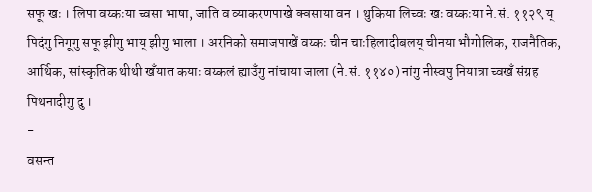सफू खः । लिपा वय्कःया च्वसा भाषा, जाति व व्याकरणपाखे क्वसाया वन । थुकिया लिच्वः खः वय्कःया ने.सं. ११२९ य् पिदंगु निगूगु सफू झीगु भाय् झीगु भाला । अरनिको समाजपाखें वय्कः चीन चाःहिलादीबलय् चीनया भौगोलिक, राजनैतिक, आर्थिक, सांस्कृतिक थीथी खँयात कयाः वय्कलं ह्याउँगु नांचाया जाला (ने.सं. ११४०) नांगु नीस्वपु नियात्रा च्वखँ संग्रह पिथनादीगु दु ।
-
वसन्त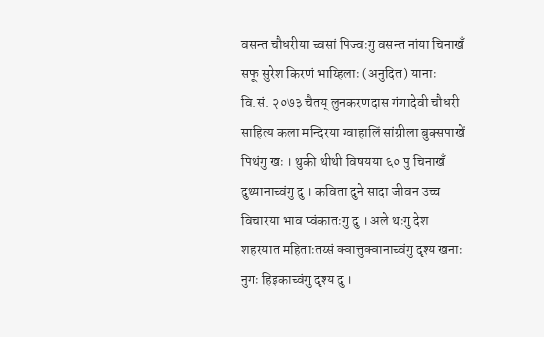वसन्त चौधरीया च्वसां पिज्वःगु वसन्त नांया चिनाखँ सफू सुरेश किरणं भाय्हिलाः (अनुदित) यानाः वि.सं. २०७३ चैतय् लुनकरणदास गंगादेवी चौधरी साहित्य कला मन्दिरया ग्वाहालिं सांग्रीला बुक्सपाखें पिथंगु खः । थुकी थीथी विषयया ६० पु चिनाखँ दुथ्यानाच्वंगु दु । कविता दुने सादा जीवन उच्च विचारया भाव प्वंकातःगु दु । अले थःगु देश शहरयात महिताःतय्सं क्वात्तुक्वानाच्वंगु दृश्य खनाः नुगः हिइकाच्वंगु दृश्य दु ।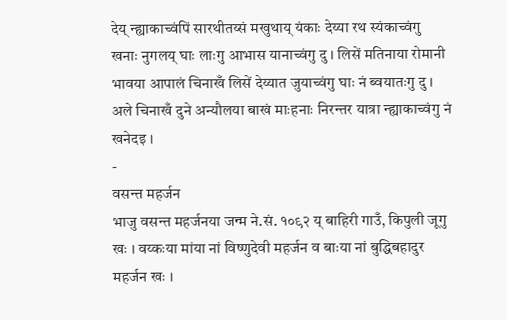देय् न्ह्याकाच्वंपिं सारथीतय्सं मखुथाय् यंकाः देय्या रथ स्यंकाच्वंगु खनाः नुगलय् घाः लाःगु आभास यानाच्वंगु दु । लिसें मतिनाया रोमानी भावया आपालं चिनाखँ लिसें देय्यात जुयाच्वंगु घाः नं ब्वयातःगु दु । अले चिनाखँ दुने अन्यौलया बाखं माःहनाः निरन्तर यात्रा न्ह्याकाच्वंगु नं खनेदइ ।
-
वसन्त महर्जन
भाजु वसन्त महर्जनया जन्म ने.सं. १०९२ य् बाहिरी गाउँ, किपुली जूगु खः । वय्कःया मांया नां विष्णुदेवी महर्जन व बाःया नां बुद्धिबहादुर महर्जन खः ।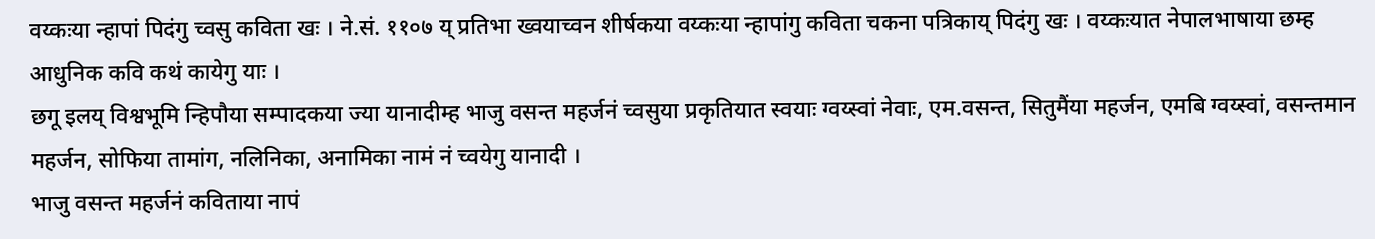वय्कःया न्हापां पिदंगु च्वसु कविता खः । ने.सं. ११०७ य् प्रतिभा ख्वयाच्वन शीर्षकया वय्कःया न्हापांगु कविता चकना पत्रिकाय् पिदंगु खः । वय्कःयात नेपालभाषाया छम्ह आधुनिक कवि कथं कायेगु याः ।
छगू इलय् विश्वभूमि न्हिपौया सम्पादकया ज्या यानादीम्ह भाजु वसन्त महर्जनं च्वसुया प्रकृतियात स्वयाः ग्वय्स्वां नेवाः, एम.वसन्त, सितुमैंया महर्जन, एमबि ग्वय्स्वां, वसन्तमान महर्जन, सोफिया तामांग, नलिनिका, अनामिका नामं नं च्वयेगु यानादी ।
भाजु वसन्त महर्जनं कविताया नापं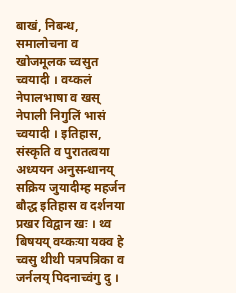बाखं, निबन्ध, समालोचना व खोजमूलक च्वसुत च्वयादी । वय्कलं नेपालभाषा व खस् नेपाली निगुलिं भासं च्वयादी । इतिहास, संस्कृति व पुरातत्वया अध्ययन अनुसन्धानय् सक्रिय जुयादीम्ह महर्जन बौद्ध इतिहास व दर्शनया प्रखर विद्वान खः । थ्व बिषयय् वय्कःया यक्व हे च्वसु थीथी पत्रपत्रिका व जर्नलय् पिदनाच्वंगु दु ।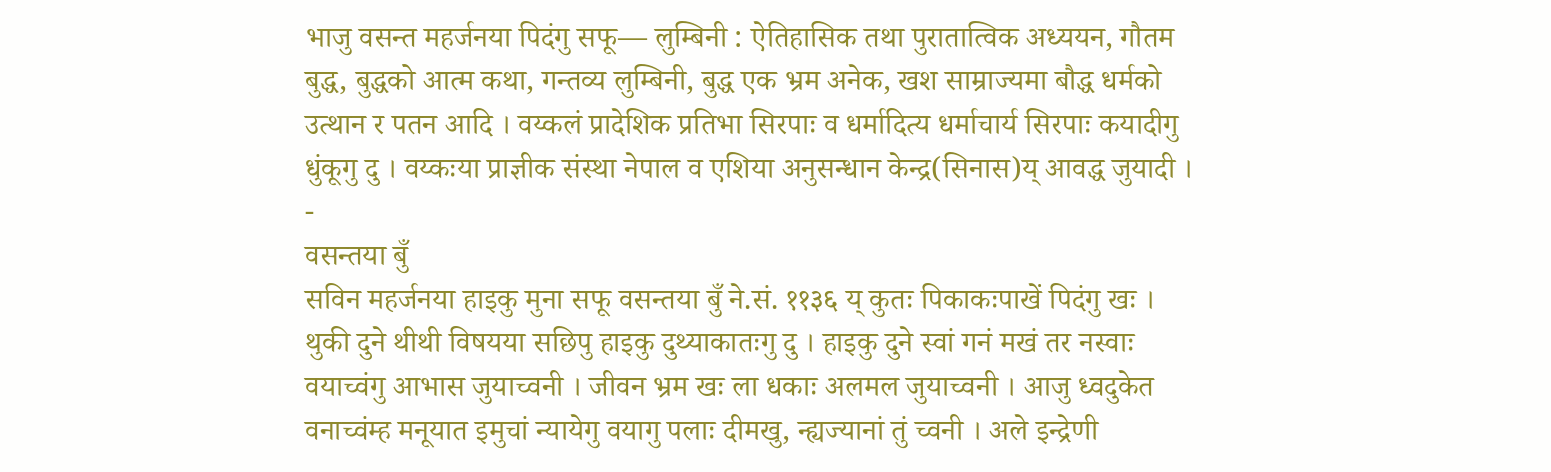भाजु वसन्त महर्जनया पिदंगु सफू— लुम्बिनी : ऐतिहासिक तथा पुरातात्विक अध्ययन, गौतम बुद्ध, बुद्धको आत्म कथा, गन्तव्य लुम्बिनी, बुद्ध एक भ्रम अनेक, खश साम्राज्यमा बौद्ध धर्मको उत्थान र पतन आदि । वय्कलं प्रादेशिक प्रतिभा सिरपाः व धर्मादित्य धर्माचार्य सिरपाः कयादीगु धुंकूगु दु । वय्कःया प्राज्ञीक संस्था नेपाल व एशिया अनुसन्धान केन्द्र(सिनास)य् आवद्ध जुयादी ।
-
वसन्तया बुँ
सविन महर्जनया हाइकु मुना सफू वसन्तया बुँ ने.सं. ११३६ य् कुतः पिकाकःपाखें पिदंगु खः । थुकी दुने थीथी विषयया सछिपु हाइकु दुथ्याकातःगु दु । हाइकु दुने स्वां गनं मखं तर नस्वाः वयाच्वंगु आभास जुयाच्वनी । जीवन भ्रम खः ला धकाः अलमल जुयाच्वनी । आजु ध्वदुकेत वनाच्वंम्ह मनूयात इमुचां न्यायेगु वयागु पलाः दीमखु, न्ह्यज्यानां तुं च्वनी । अले इन्द्रेणी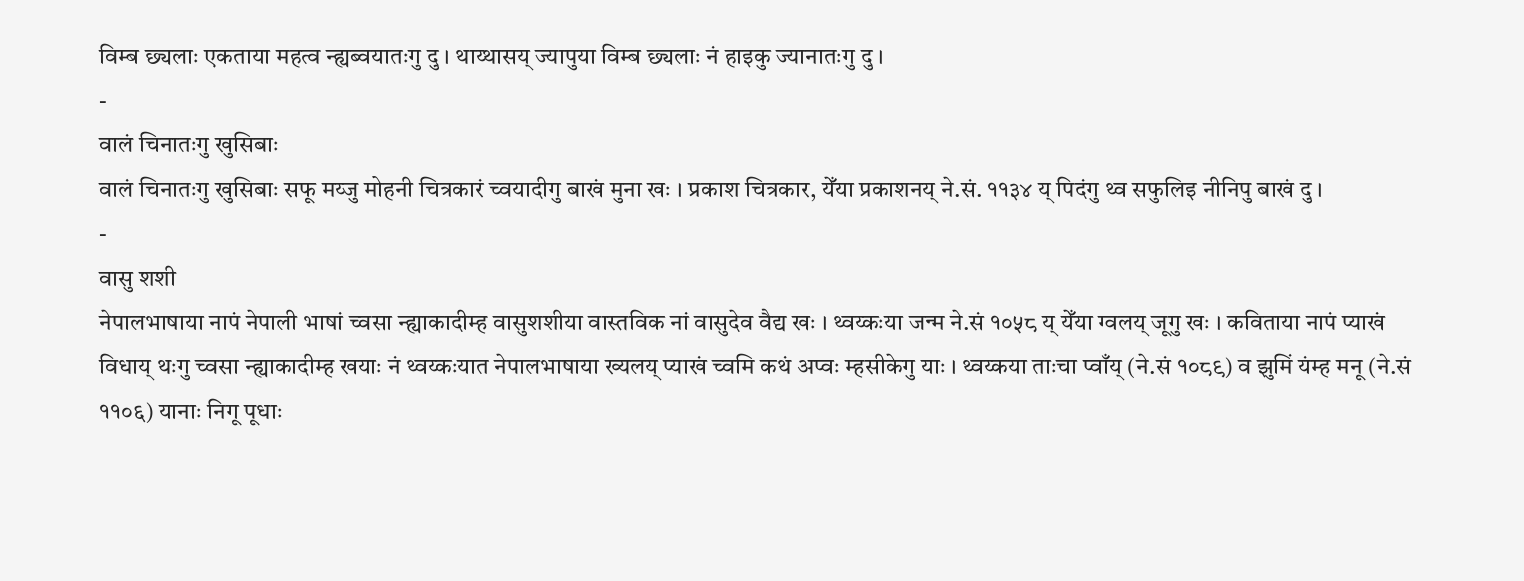विम्ब छ्यलाः एकताया महत्व न्ह्यब्वयातःगु दु । थाय्थासय् ज्यापुया विम्ब छ्यलाः नं हाइकु ज्यानातःगु दु ।
-
वालं चिनातःगु खुसिबाः
वालं चिनातःगु खुसिबाः सफू मय्जु मोहनी चित्रकारं च्वयादीगु बाखं मुना खः । प्रकाश चित्रकार, येँया प्रकाशनय् ने.सं. ११३४ य् पिदंगु थ्व सफुलिइ नीनिपु बाखं दु ।
-
वासु शशी
नेपालभाषाया नापं नेपाली भाषां च्वसा न्ह्याकादीम्ह वासुशशीया वास्तविक नां वासुदेव वैद्य खः । थ्वय्कःया जन्म ने.सं १०५८ य् येँया ग्वलय् जूगु खः । कविताया नापं प्याखं विधाय् थःगु च्वसा न्ह्याकादीम्ह खयाः नं थ्वय्कःयात नेपालभाषाया ख्यलय् प्याखं च्वमि कथं अप्वः म्हसीकेगु याः । थ्वय्कया ताःचा प्वाँय् (ने.सं १०८९) व झुमिं यंम्ह मनू (ने.सं ११०६) यानाः निगू पूधाः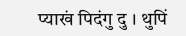प्याखं पिदंगु दु । थुपिं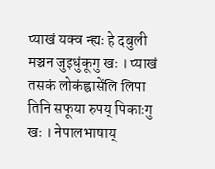प्याखं यक्व न्ह्यः हे दबुली मञ्चन जुइधुंकूगु खः । प्याखं तसकं लोकंह्वासेंलि लिपा तिनि सफूया रुपय् पिकाःगु खः । नेपालभाषाय्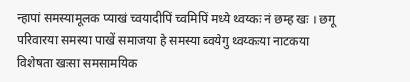न्हापां समस्यामूलक प्याखं च्वयादीपिं च्वमिपिं मध्ये थ्वय्कः नं छम्ह खः । छगू परिवारया समस्या पाखें समाजया हे समस्या ब्वयेगु थ्वय्कःया नाटकया विशेषता खःसा समसामयिक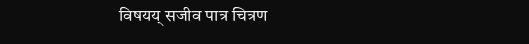विषयय् सजीव पात्र चित्रण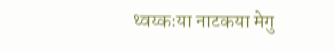थ्वय्कःया नाटकया मेगु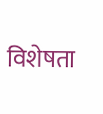विशेषता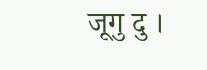जूगु दु ।